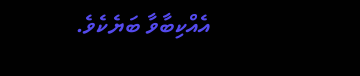އެއްކިބާވާ ބަޔެކެވެ.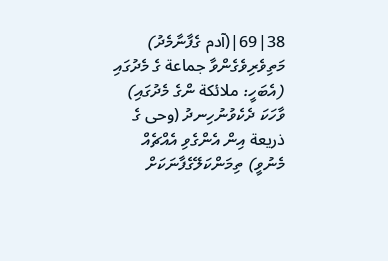38|69|(آدم ގެފާނާމެދު) މަތިވެރިވެގެންވާ جماعة ގެ މެދުގައި (އެބަހީ: ملائكة ންގެ މެދުގައި) ވާހަކަ ދެކެވުނުހިނދު (وحى ގެ ذريعة އިން އެންގެވި އެއްޗެއް މެނުވީ) ތިމަންކަލޭގެފާނަކަށް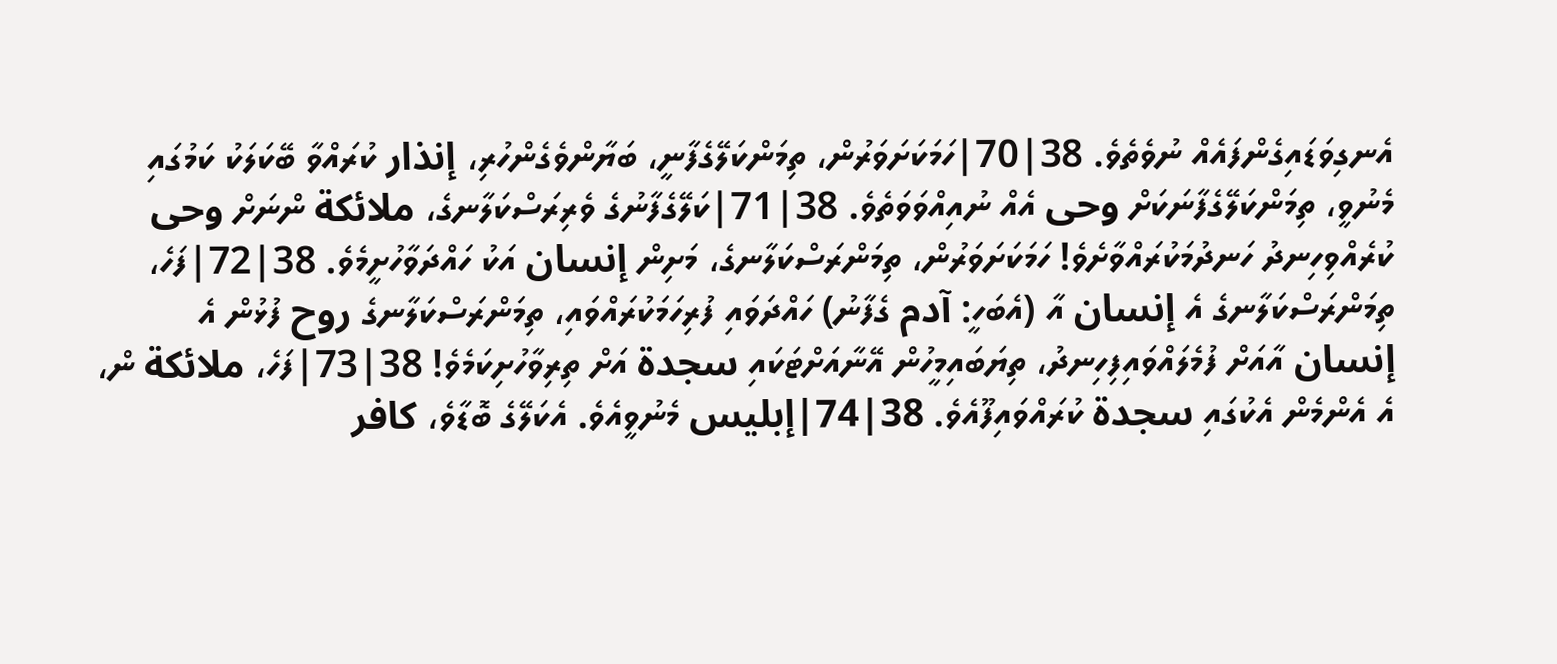އެނގިވަޑައިގެންފައެއް ނުވެތެވެ. 38|70|ހަމަކަށަވަރުން، ތިމަންކަލޭގެފާނީ، ބަޔާންވެގެންހުރި، إنذار ކުރައްވާ ބޭކަލަކު ކަމުގައި މެނުވީ، ތިމަންކަލޭގެފާނަކަށް وحى އެއް ނުއިއްވަވަތެވެ. 38|71|ކަލޭގެފާނުގެ ވެރިރަސްކަލާނގެ، ملائكة ންނަށް وحى ކުރެއްވިހިނދު ހަނދުމަކުރައްވާށެވެ! ހަމަކަށަވަރުން، ތިމަންރަސްކަލާނގެ، މަށިން إنسان އަކު ހައްދަވާހުށީމެވެ. 38|72|ފަހެ، ތިމަންރަސްކަލާނގެ އެ إنسان އާ (އެބަހީ: آدم ގެފާނު) ހައްދަވައި ފުރިހަމަކުރައްވައި، ތިމަންރަސްކަލާނގެ روح ފުޅުން އެ إنسان އާއަށް ފުމެލައްވައިފިހިނދު، ތިޔަބައިމީހުން އޭނާއަށްޓަކައި سجدة އަށް ތިރިވާހުށިކަމެވެ! 38|73|ފަހެ، ملائكة ން، އެ އެންމެން އެކުގައި سجدة ކުރައްވައިފޫއެވެ. 38|74|إبليس މެނުވީއެވެ. އެކަލޭގެ ބޮޑާވެ، كافر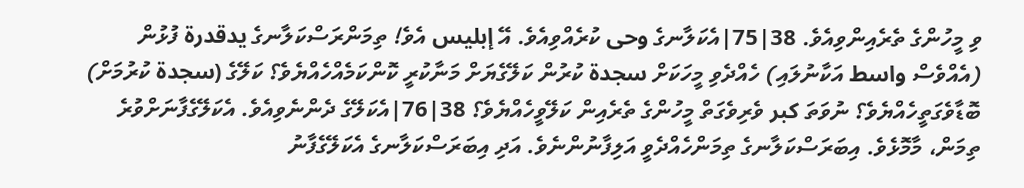ވި މީހުންގެ ތެރެއިންވިއެވެ. 38|75|އެކަލާނގެ وحى ކުރެއްވިއެވެ. އޭ إبليس އެވެ! ތިމަންރަސްކަލާނގެ يدقدرة ފުޅުން (އެއްވެސް واسط އަކާނުލައި) ހެއްދެވި މީހަކަށް سجدة ކުރުން ކަލޭގެޔަށް މަނާކުރީ ކޮންކަމެއްހެއްޔެވެ؟ ކަލޭގެ (سجدة ކުރުމަށް) ބޮޑާވެގަތީހެއްޔެވެ؟ ނުވަތަ كبر ވެރިވެގަތް މީހުންގެ ތެރެއިން ކަލޭވީހެއްޔެވެ؟ 38|76|އެކަލޭގެ ދެންނެވިއެވެ. އެކަލޭގެފާނަށްވުރެ ތިމަން، މާމޮޅެވެ. އިބަރަސްކަލާނގެ ތިމަންހެއްދެވީ އަލިފާނުންނެވެ. އަދި އިބަރަސްކަލާނގެ އެކަލޭގެފާނު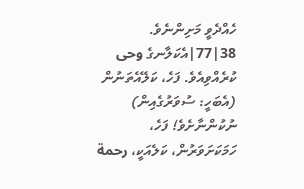ހެއްދެވީ މަށިންނެވެ. 38|77|އެކަލާނގެ وحى ކުރެއްވިއެވެ. ފަހެ، ކަލޭއެތަނުން (އެބަހީ: ސުވަރުގެއިން) ނުކުންނާށެވެ! ފަހެ، ހަމަކަށަވަރުން، ކަލެއަކީ، رحمة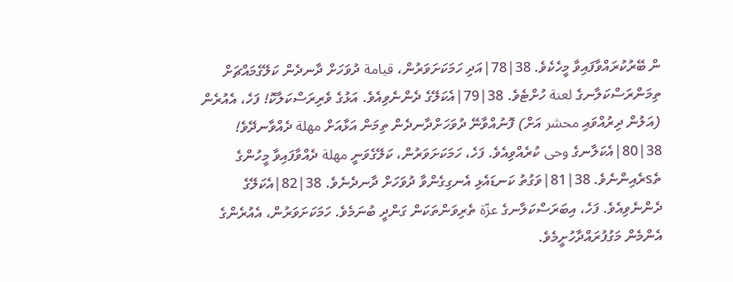ން ބޭރުކުރައްވާފައިވާ މީހެކެވެ. 38|78|އަދި ހަމަކަށަވަރުން، قيامة ދުވަހަށް ދާނދެން ކަލޭގެމައްޗަށް ތިމަންރަސްކަލާނގެ لعنة ހުށްޓެވެ. 38|79|އެކަލޭގެ ދެންނެވިއެވެ. އަޅުގެ ވެރިރަސްކަލާކޮ! ފަހެ، އެއުރެން (އަލުން ދިރުއްވައި محشر އަށް) ފޮނުއްވާނޭ ދުވަހަށްދާނދެން ތިމަން އަޅާއަށް مهلة ދެއްވާނދޭވެ! 38|80|އެކަލާނގެ وحى ކުރެއްވިއެވެ. ފަހެ، ހަމަކަށަވަރުން، ކަލޭގެވަނީ مهلة ދެއްވާފައިވާ މީހުންގެ ތެsރެއިންނެވެ. 38|81|ވަގުތު ކަނޑައެޅި އެނގިގެންވާ ދުވަހަށް ދާނދެނެވެ. 38|82|އެކަލޭގެ ދެންނެވިއެވެ. ފަހެ، އިބަރަސްކަލާނގެ عزّة ތެރިވަންތަކަން ގަންދީ ބުނަމެވެ. ހަމަކަށަވަރުން، އެއުރެންގެ އެންމެން މަގުފުރައްދާހުށީމެވެ.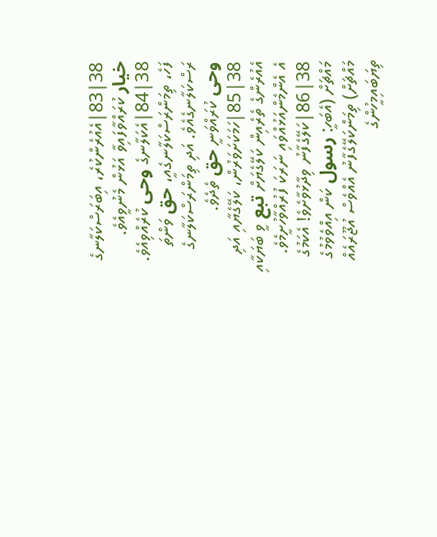38|83|އެއުރެންކުރެ، އިބަރަސްކަލާނގެ خيار ކުރައްވާފައިވާ އަޅުން މެނުވީއެވެ. 38|84|އެކަލާނގެ وحى ކުރެއްވިއެވެ. ފަހެ، ތިމަންރަސްކަލާނގެއީ، حق ވަންތަ ރަސްކަލާނގެއެވެ. އަދި ތިމަންރަސްކަލާނގެ وحى ކުރައްވަނީ حق ތެދެވެ. 38|85|ހަމަކަށަވަރުން، ކަލޭގެޔާއި އަދި އެއުރެންގެ ތެރެއިން ކަލޭގެޔަށް تبع ވީ ބަޔަކާއި އެ އެންމެންއަޅުއްވައި ނަރަކަ ފުރުއްވާހުށީމެވެ. 38|86|ކަލޭގެފާނު ވިދާޅުވާށެވެ! އެކަމުގެ މައްޗަށް (އެބަހީ: رسول ކަން އިއްވެވުމުގެ މައްޗަށް) ތިމަންކަލޭގެފާނު އެއްވެސް އުޖޫރައެއް ތިޔަބައިމީހުންގެ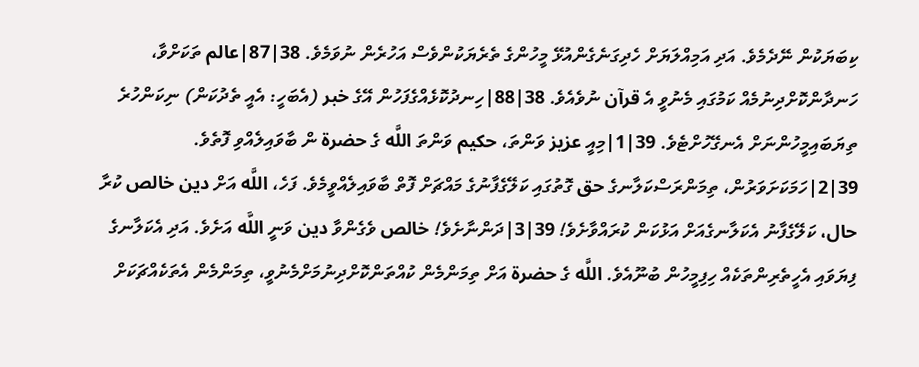ކިބަޔަކުން ނޭދެމެވެ. އަދި އަމިއްލަޔަށް ހެދިގަނެގެންއުޅޭ މީހުންގެ ތެރެޔަކުންވެސް އަހުރެން ނުވަމެވެ. 38|87|عالم ތަކަށްވާ، ހަނދާންކޮށްދިނުމެއް ކަމުގައި މެނުވީ އެ قرآن ނުވެއެވެ. 38|88|ހިނދުކޮޅެއްގެފަހުން އޭގެ خبر (އެބަހީ: އެއީ ތެދުކަން) ނިކަންހުރެ ތިޔަބައިމީހުންނަށް އެނގޭހުށްޓެވެ. 39|1|މިއީ عزيز ވަންތަ، حكيم ވަންތަ اللَّه ގެ حضرة ން ބާވައިލެއްވި ފޮތެވެ. 39|2|ހަމަކަށަވަރުން، ތިމަންރަސްކަލާނގެ حق ގޮތުގައި ކަލޭގެފާނުގެ މައްޗަށް ފޮތް ބާވައިލެއްވީމެވެ. ފަހެ، اللَّه އަށް دين خالص ކުރާ حال، ކަލޭގެފާނު އެކަލާނގެއަށް އަޅުކަން ކުރައްވާށެވެ! 39|3|ދަންނާށެވެ! خالص ވެގެންވާ دين ވަނީ اللَّه އަށެވެ. އަދި އެކަލާނގެ ފިޔަވައި އެހީތެރިންތަކެއް ހިފިމީހުން ބުނޫއެވެ. اللَّه ގެ حضرة އަށް ތިމަންމެން ކުއްތަންކޮށްދިނުމަށްމެނުވީ، ތިމަންމެން އެތަކެއްޗަކަށް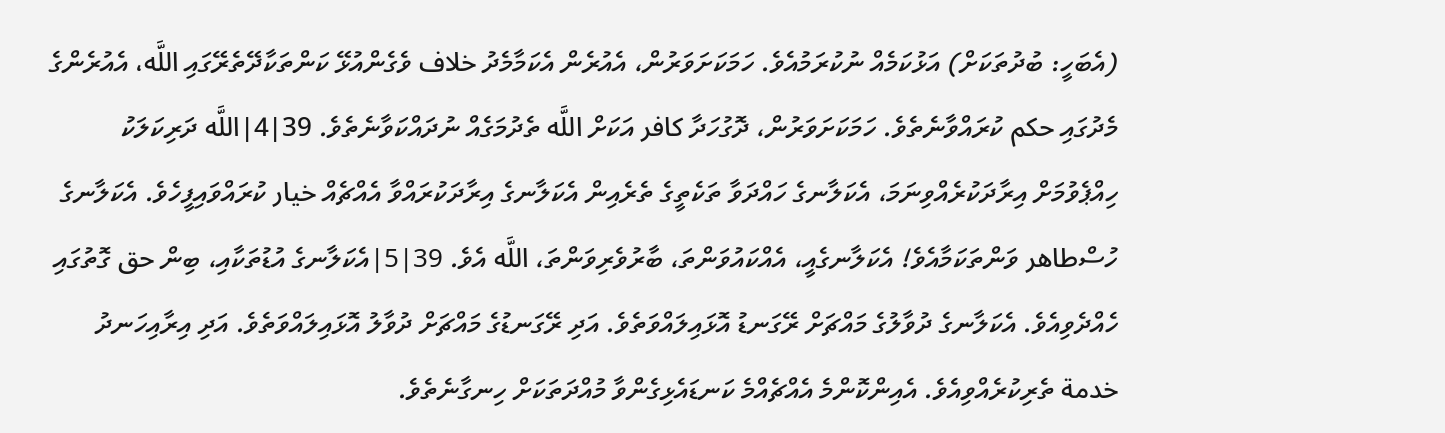(އެބަހީ: ބުދުތަކަށް) އަޅުކަމެއް ނުކުރަމުއެވެ. ހަމަކަށަވަރުން، އެއުރެން އެކަމާމެދު خلاف ވެގެންއުޅޭ ކަންތަކާދޭތެރޭގައި اللَّه، އެއުރެންގެ މެދުގައި حكم ކުރައްވާނެތެވެ. ހަމަކަށަވަރުން، ދޮގުހަދާ كافر އަކަށް اللَّه ތެދުމަގެއް ނުދައްކަވާނެތެވެ. 39|4|اللَّه ދަރިކަލަކު ހިއްޕެވުމަށް އިރާދަކުރެއްވިނަމަ، އެކަލާނގެ ހައްދަވާ ތަކެތީގެ ތެރެއިން އެކަލާނގެ އިރާދަކުރައްވާ އެއްޗެއް خيار ކުރައްވައިފީހެވެ. އެކަލާނގެ ހުސްطاهر ވަންތަކަމާއެވެ! އެކަލާނގެއީ، އެއްކައުވަންތަ، ބާރުވެރިވަންތަ، اللَّه އެވެ. 39|5|އެކަލާނގެ އުޑުތަކާއި، ބިން حق ގޮތުގައި ހެއްދެވިއެވެ. އެކަލާނގެ ދުވާލުގެ މައްޗަށް ރޭގަނޑު އޮޅައިލައްވަތެވެ. އަދި ރޭގަނޑުގެ މައްޗަށް ދުވާލު އޮޅައިލައްވަތެވެ. އަދި އިރާއިހަނދު خدمة ތެރިކުރެއްވިއެވެ. އެއިންކޮންމެ އެއްޗެއްމެ ކަނޑައެޅިގެންވާ މުއްދަތަކަށް ހިނގާނެތެވެ.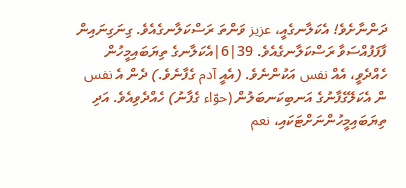ދަންނާށެވެ! އެކަލާނގެއީ، عزيز ވަންތަ ރަސްކަލާނގެއެވެ. ގިނަގިނައިން ފާފަފުއްސަވާ ރަސްކަލާނގެއެވެ. 39|6|އެކަލާނގެ ތިޔަބައިމީހުން ހެއްދެވީ، އެއް نفس އަކުންނެވެ. (އެއީ آدم ގެފާނެވެ.) ދެން އެ نفس ން އެކަލޭގެފާނުގެ އަނބިކަނބަލުން (حوّاء ގެފާނު) ހެއްދެވިއެވެ. އަދި ތިޔަބައިމީހުންނަށްޓަކައި، نعم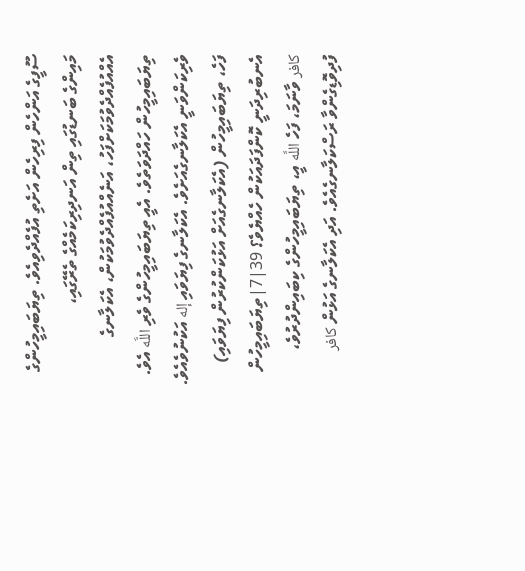ސޫފީގެ އަންހެން ފިރިހެން އަށެތި އުފެއްދެވިއެވެ. ތިޔަބައިމީހުންގެ މައިންގެ ބަނޑުގައި ތިން އަނދިރިކަމެއްގެ ތެރޭގައި، އެއްއުފެއްދެވުމަކަށްފަހު، އަނެއްއުފެއްދެވުމަކުން، އެކަލާނގެ ތިޔަބައިމީހުން ހައްދަވަތެވެ. އެއީ ތިޔަބައިމީހުންގެ ވެރި اللَّه އެވެ. ވެރިކަންވަނީ އެކަލާނގެއަށެވެ. އެކަލާނގެ ފިޔަވައި إله އަކުނުވެއެވެ. ފަހެ، ތިޔަބައިމީހުން (އެކަލާނގެއަށް އަޅުކަންކުރުން ފިޔަވައި) އެނބުރިދަނީ ކޮންފަދައަކުން ހެއްޔެވެ؟ 39|7|ތިޔަބައިމީހުން كافر ވާނަމަ، ފަހެ اللَّه އީ، ތިޔަބައިމީހުންގެ ކިބައިންދުރުވެ، ފުދިވޮޑިގެންވާ ރަސްކަލާނގެއެވެ. އަދި އެކަލާނގެ އަޅުން كافر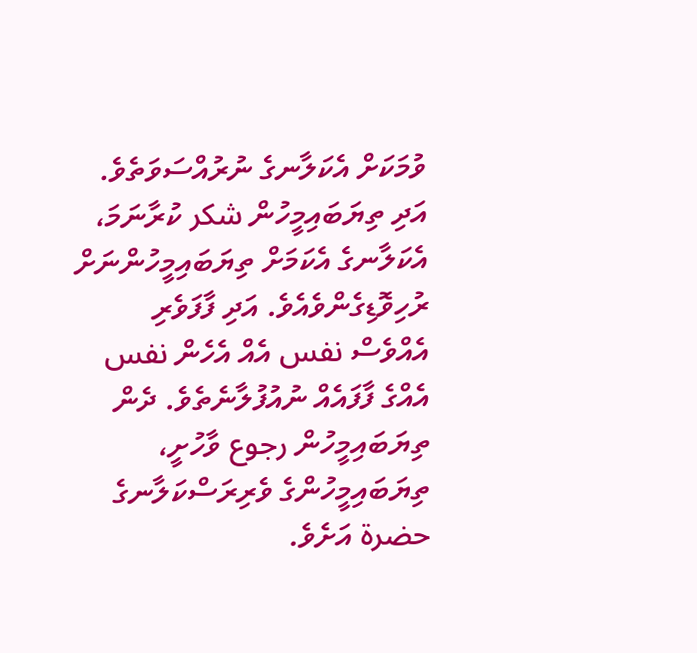ވުމަކަށް އެކަލާނގެ ނުރުއްސަވަތެވެ. އަދި ތިޔަބައިމީހުން شكر ކުރާނަމަ، އެކަލާނގެ އެކަމަށް ތިޔަބައިމީހުންނަށް ރުހިވޮޑިގެންވެއެވެ. އަދި ފާފަވެރި އެއްވެސް نفس އެއް އެހެން نفس އެއްގެ ފާފައެއް ނުއުފުލާނެތެވެ. ދެން ތިޔަބައިމީހުން رجوع ވާހުށީ، ތިޔަބައިމީހުންގެ ވެރިރަސްކަލާނގެ حضرة އަށެވެ.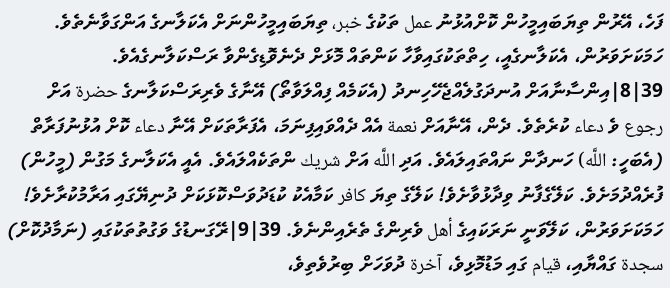ފަހެ، އޭރުން ތިޔަބައިމީހުން ކޮށްއުޅުނު عمل ތަކުގެ خبر، ތިޔަބައިމީހުންނަށް އެކަލާނގެ އަންގަވާނެތެވެ. ހަމަކަށަވަރުން، އެކަލާނގެއީ، ހިތްތަކުގައިވާހާ ކަންތައް މޮޅަށް ދެނެވޮޑިގެންވާ ރަސްކަލާނގެއެވެ. 39|8|އިންސާނާއަށް އުނދަގުލެއްޖެހޭހިނދު (އެކަމެއް ފިއްލަވާތޯ) އޭނާގެ ވެރިރަސްކަލާނގެ حضرة އަށް رجوع ވެ دعاء ކުރެތެވެ. ދެން، އޭނާއަށް نعمة އެއް ދެއްވައިފިނަމަ، އެފަރާތަކަށް އޭނާ دعاء ކޮށް އުޅުނުފަރާތް (އެބަހީ: اللَّه) ހަނދާން ނައްތައިލައެވެ. އަދި اللَّه އަށް شريك ންތަކެއްލައެވެ. އެއީ އެކަލާނގެ މަގުން (މީހުން) ފުރެއްދުމަށެވެ. ކަލޭގެފާނު ވިދާޅުވާށެވެ! ކަލޭގެ ތިޔަ كافر ކަމާއެކު ކުޑަދުވަސްކޮޅަކަށް ދުނިޔޭގައި އަރާމުކުރާށެވެ! ހަމަކަށަވަރުން، ކަލޭވަނީ ނަރަކައިގެ أهل ވެރިންގެ ތެރެއިންނެވެ. 39|9|ރޭގަނޑުގެ ވަގުތުތަކުގައި (ނަމާދުކޮށް) سجدة ގައްޔާއި، قيام ގައި މަޑުމޮޅިވެ، آخرة ދުވަހަށް ބިރުވެތިވެ،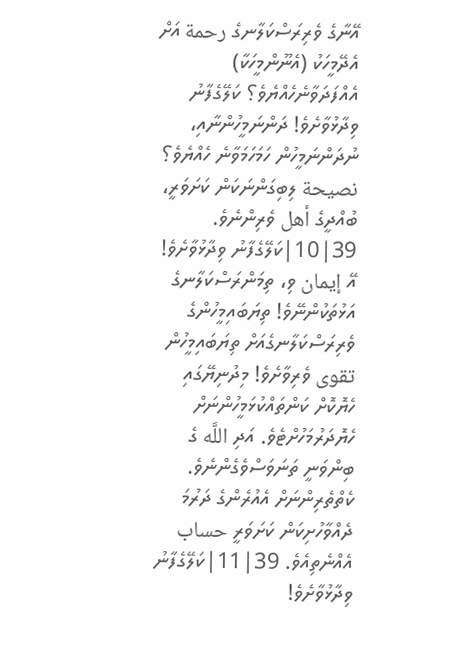އޭނާގެ ވެރިރަސްކަލާނގެ رحمة އަށް އެދޭމީހަކު (އެނޫންމީހަކާ) އެއްފަދަވާނެހެއްޔެވެ؟ ކަލޭގެފާނު ވިދާޅުވާށެވެ! ދަންނަމީހުންނާއި، ނުދަންނަމީހުން ހަމަހަމަވާނެ ހެއްޔެވެ؟ نصيحة ލިބިގަންނަކަން ކަށަވަރީ، ބުއްދީގެ أهل ވެރިންނެވެ. 39|10|ކަލޭގެފާނު ވިދާޅުވާށެވެ! އޭ إيمان ވި، ތިމަންރަސްކަލާނގެ އަޅުތަކުންނޭވެ! ތިޔަބައިމީހުންގެ ވެރިރަސްކަލާނގެއަށް ތިޔަބައިމީހުން تقوى ވެރިވާށެވެ! މިދުނިޔޭގައި ހެޔޮކޮށް ކަންތައްކުޅަމީހުންނަށް ހެޔޮދަރުމަހުށްޓެވެ. އަދި اللَّه ގެ ބިންވަނީ ތަނަވަސްވެގެންނެވެ. ކެތްތެރިންނަށް އެއުރެންގެ ދަރުމަ ދެއްވާހުށިކަން ކަށަވަރީ حساب އެއްނެތިއެވެ. 39|11|ކަލޭގެފާނު ވިދާޅުވާށެވެ!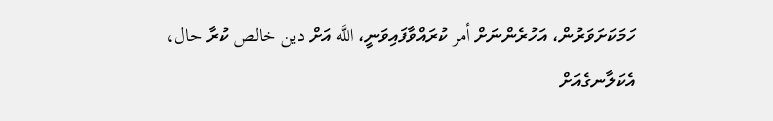ހަމަކަށަވަރުން، އަހުރެންނަށް أمر ކުރައްވާފައިވަނީ، اللَّه އަށް دين خالص ކުރާ حال، އެކަލާނގެއަށް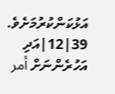އަޅުކަންކުރުމަށެވެ. 39|12|އަދި އަހުރެންނަށް أمر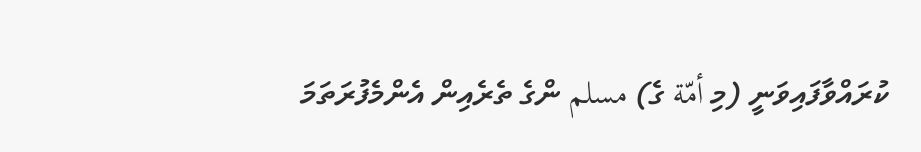ކުރައްވާފައިވަނީ (މި أمّة ގެ) مسلم ންގެ ތެރެއިން އެންމެފުރަތަމަ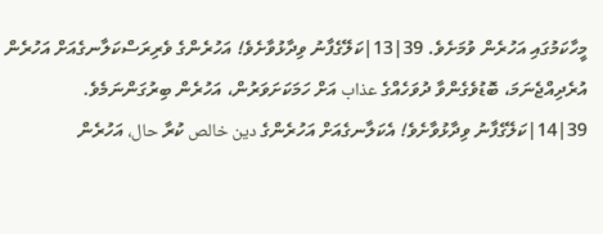މީހާކަމުގައި އަހުރެން ވުމަށެވެ. 39|13|ކަލޭގެފާނު ވިދާޅުވާށެވެ! އަހުރެންގެ ވެރިރަސްކަލާނގެއަށް އަހުރެން އުރެދިއްޖެނަމަ، ބޮޑުވެގެންވާ ދުވަހެއްގެ عذاب އަށް ހަމަކަށަވަރުން، އަހުރެން ބިރުގަންނަމެވެ. 39|14|ކަލޭގެފާނު ވިދާޅުވާށެވެ! އެކަލާނގެއަށް އަހުރެންގެ دين خالص ކުރާ حال، އަހުރެން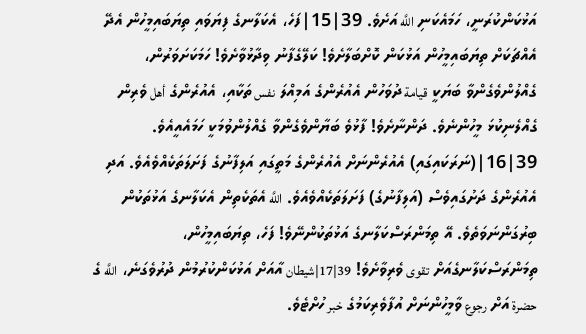އަޅުކަންކުރަނީ، ހަމައެކަނި اللَّه އަށެވެ. 39|15|ފަހެ، އެކަލާނގެ ފިޔަވައި ތިޔަބައިމީހުން އެދޭ އެއްޗަކަށް ތިޔަބައިމީހުން އަޅުކަން ކޮށްބަލާށެވެ! ކަލޭގެފާނު ވިދާޅުވާށެވެ! ހަމަކަށަވަރުން، ގެއްލުންވެގެންވާ ބަޔަކީ قيامة ދުވަހުން އެއުރެންގެ އަމިއްލަ نفس ތަކާއި، އެއުރެންގެ أهل ވެރިން ގެއްލެނިކުޅަ މީހުންނެވެ. ދަންނާށެވެ! ފާޅުވެ ބަޔާންވެގެންވާ ގެއްލުންވުމަކީ ހަމައެއީއެވެ. 39|16|(ނަރަކައިގައި) އެއުރެންނަށް އެއުރެންގެ މަތީގައި އަލިފާނުގެ ފަށަލަތަކެއްވެއެވެ. އަދި އެއުރެންގެ ދަށުގައިވެސް (އަލިފާނުގެ) ފަށަލަތަކެއްވެއެވެ. اللَّه އެތަކެތިން އެކަލާނގެ އަޅުތަކުން ބިރުގަންނަވަތެވެ. އޭ ތިމަންރަސްކަލާނގެ އަޅުތަކުންނޭވެ! ފަހެ، ތިޔަބައިމީހުން، ތިމަންރަސްކަލާނގެއަށް تقوى ވެރިވާށެވެ! 39|17|شيطان އާއަށް އަޅުކަންކުރުމުން ދުރުވެގަނެ، اللَّه ގެ حضرة އަށް رجوع ވާމީހުންނަށް އުފާވެރިކަމުގެ خبر ހުށްޓެވެ.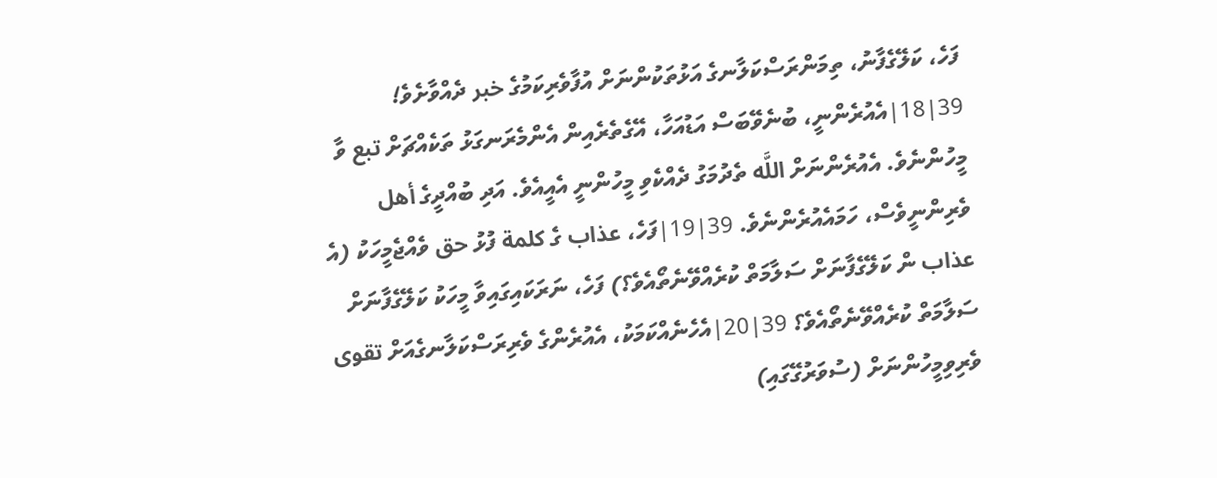ފަހެ، ކަލޭގެފާނު، ތިމަންރަސްކަލާނގެ އަޅުތަކުންނަށް އުފާވެރިކަމުގެ خبر ދެއްވާށެވެ! 39|18|އެއުރެންނީ، ބުނެވޭބަސް އަޑުއަހާ، އޭގެތެރެއިން އެންމެރަނގަޅު ތަކެއްޗަށް تبع ވާ މީހުންނެވެ. އެއުރެންނަށް اللَّه ތެދުމަގު ދެއްކެވި މީހުންނީ އެއީއެވެ. އަދި ބުއްދީގެ أهل ވެރިންނީވެސް، ހަމައެއުރެންނެވެ. 39|19|ފަހެ، عذاب ގެ كلمة ފުޅު حق ވެއްޖެމީހަކު (އެ عذاب ން ކަލޭގެފާނަށް ސަލާމަތް ކުރެއްވޭނެތޯއެވެ؟) ފަހެ، ނަރަކައިގައިވާ މީހަކު ކަލޭގެފާނަށް ސަލާމަތް ކުރެއްވޭނެތޯއެވެ؟ 39|20|އެހެނެއްކަމަކު، އެއުރެންގެ ވެރިރަސްކަލާނގެއަށް تقوى ވެރިވިމީހުންނަށް (ސުވަރުގޭގައި)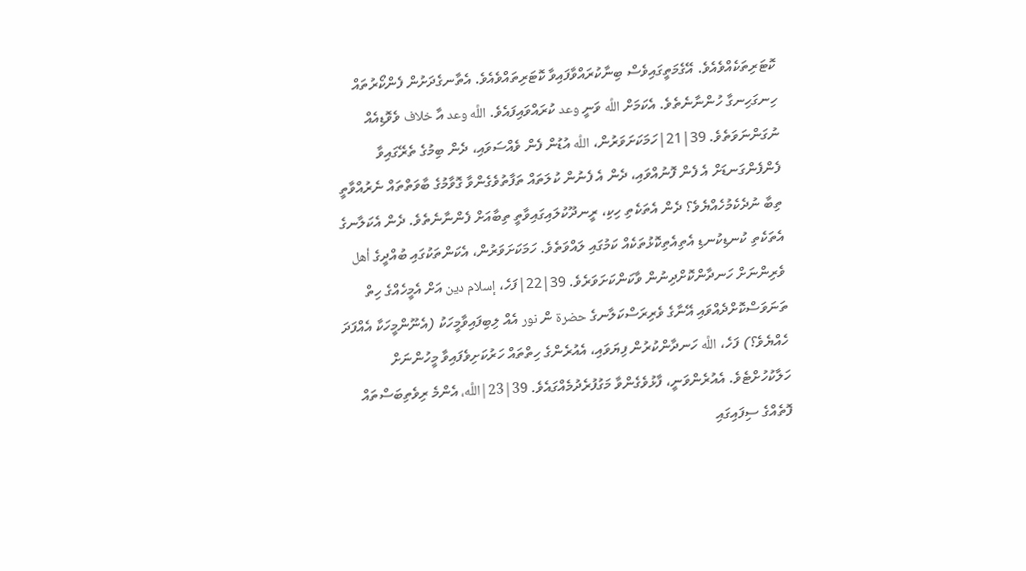ކޮޓަރިތަކެއްވެއެވެ. އޭގެމަތީގައިވެސް ބިނާކުރައްވާފައިވާ ކޮޓަރިތައްވެއެވެ. އެތާނގެދަށުން ފެންކޯރުތައް ހިނގަހިނގާ ހުންނާނެތެވެ. އެކަމަށް اللَّه ވަނީ وعد ކުރައްވައިފައެވެ. اللَّه وعد އާ خلاف ވެވޮޑިއެއް ނުގަންނަވަތެވެ. 39|21|ހަމަކަށަވަރުން، اللَّه އުޑުން ފެން ވެއްސަވައި، ދެން ބިމުގެ ތެރޭގައިވާ ފެންފެންގަނޑަށް އެ ފެން ފޮނުއްވައި، ދެން އެ ފެނުން ކުލަތައް ތަފާތުވެގެންވާ ގޮވާމުގެ ބާވަތްތައް ނެރުއްވާތީ ތިބާ ނުދެކެމުހެއްޔެވެ؟ ދެން އެތަކެތި ހިކި، ރީނދޫކުލައިގައިވާތީ ތިބާއަށް ފެންނާނެތެވެ. ދެން އެކަލާނގެ އެތަކެތި ކުނޑިކުނޑި އެތިއެތިކޮޅުތަކެއް ކަމުގައި ލައްވަތެވެ. ހަމަކަށަވަރުން، އެކަންތަކުގައި ބުއްދީގެ أهل ވެރިންނަށް ހަނދާންކޮށްދިނުން ވާކަންކަށަވަރެވެ. 39|22|ފަހެ، إسلام دين އަށް އެމީހެއްގެ ހިތް ތަނަވަސްކޮށްދެއްވައި އޭނާގެ ވެރިރަސްކަލާނގެ حضرة ން نور އެއް ލިބިފައިވާމީހަކު (އެނޫންމީހަކާ އެއްފަދަ ހެއްޔެވެ؟) ފަހެ، اللَّه ހަނދާންކުރުން ފިޔަވައި، އެއުރެންގެ ހިތްތައް ހަރުކަށިވެފައިވާ މީހުންނަށް ހަލާކުހުށްޓެވެ. އެއުރެންވަނީ، ފާޅުވެގެންވާ މަގުފުރެދުމެއްގައެވެ. 39|23|اللَّه، އެންމެ ރިވެތިބަސްތައް ފޮތެއްގެ ސިފައިގައި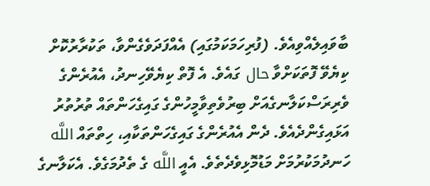ބާވައިލެއްވިއެވެ. (ފުރިހަމަކަމުގައި) އެއްފަދަވެގެންވާ، ތަކުރާރުކޮށް ކިޔެވޭ ފޮތަކަށްވާ حال ގައެވެ. އެ ފޮތް ކިޔެވޭހިނދު، އެއުރެންގެ ވެރިރަސްކަލާނގެއަށް ބިރުވެތިވާމީހުންގެ ގައިގެހަންތައް ތުރުތުރު އަޅައިގެންދެއެވެ. ދެން އެއުރެންގެ ގައިގެހަންތަކާއި، ހިތްތައް اللَّه ހަނދުމަކުރުމަށް މަޑުމޮޅިވެދެތެވެ. އެއީ اللَّه ގެ ތެދުމަގެވެ. އެކަލާނގެ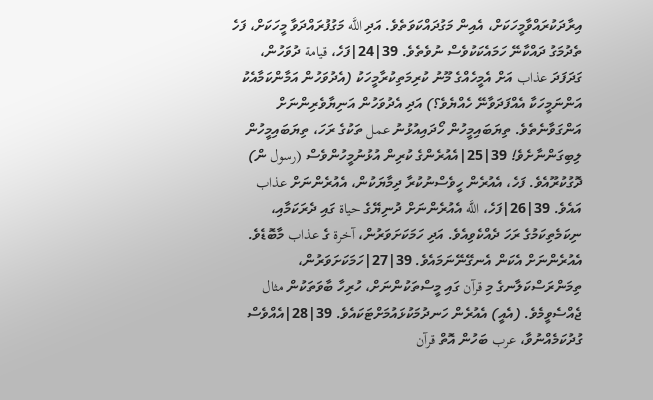އިރާދަކުރައްވާމީހަކަށް، އެއިން މަގުދައްކަވަތެވެ. އަދި اللَّه މަގުފުރައްދަވާ މީހަކަށް، ފަހެ ތެދުމަގު ދައްކާނޭ ހަމައެކަކުވެސް ނުވެތެވެ. 39|24|ފަހެ، قيامة ދުވަހުން، ގަދަފަދަ عذاب އަށް އެމީހެއްގެ މޫނު ކުރިމަތިކުރާމީހަކު (އެދުވަހުން އަމާންކަމާއެކު އަންނަމީހަކާ އެއްފަދަވާނޭ ހެއްޔެވެ؟) އަދި އެދުވަހުން އަނިޔާވެރިންނަށް އަންގަވާނެތެވެ. ތިޔަބައިމީހުން ހޯދައިއުޅުނު عمل ތަކުގެ ރަހަ، ތިޔަބައިމީހުން ލިބިގަންނާށެވެ! 39|25|އެއުރެންގެ ކުރިން އުޅުނުމީހުންވެސް (رسول ން) ދޮގުކުރޫއެވެ. ފަހެ، އެއުރެން ހީވެސްނުކުރާ ދިމާޔަކުން، އެއުރެންނަށް عذاب އައެވެ. 39|26|ފަހެ، اللَّه އެއުރެންނަށް ދުނިޔޭގެ حياة ގައި ދެރަކަމާއި، ނިކަމެތިކަމުގެ ރަހަ ދެއްކެވިއެވެ. އަދި ހަމަކަށަވަރުން، آخرة ގެ عذاب މާބޮޑެވެ. އެއުރެންނަށް އެކަން އެނގޭނޭނަމައެވެ. 39|27|ހަމަކަށަވަރުން، ތިމަންރަސްކަލާނގެ މި قرآن ގައި މީސްތަކުންނަށް، ހުރިހާ ބާވަތަކުން مثال ޖެއްސެވީމެވެ. (އެއީ) އެއުރެން ހަނދުމަކުޅައުމަށްޓަކައެވެ. 39|28|އެއްވެސް ގުދުކަމެއްނުވާ، عرب ބަހުން އޮތް قرآن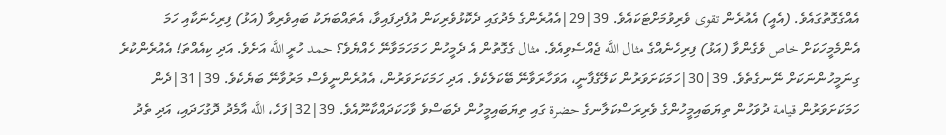އެއްގެގޮތުގައެވެ. (އެއީ) އެއުރެން تقوى ވެރިވުމަށްޓަކައެވެ. 39|29|އެއުރެންގެ މެދުގައި ދެކޮޅުވެރިކަން އުފެދިފައިވާ، އެތައްބަޔަކު ބައިވެރިވާ (އަޅު) ފިރިހެނަކާއި ހަމަ އެންމެމީހަކަށް خاص ވެގެންވާ (އަޅު) ފިރިހެނެއްގެ مثال اللَّه ޖެއްސެވިއެވެ. مثال ގެގޮތުން އެ ދެމީހުން ހަމަހަމަވާނޭ ހެއްޔެވެ؟ حمد ހުރީ اللَّه އަށެވެ. އަދި ކިއެއްތަ! އެއުރެންކުރެ ގިނަމީހުންނަކަށް ނޭނގެތެވެ. 39|30|ހަމަކަށަވަރުން ކަލޭގެފާނީ، އަވަހާރަވާނޭ ބޭކަލެކެވެ. އަދި ހަމަކަށަވަރުން، އެއުރެންނީވެސް މަރުވާނޭ ބަޔެކެވެ. 39|31|ދެން ހަމަކަށަވަރުން قيامة ދުވަހުން ތިޔަބައިމީހުންގެ ވެރިރަސްކަލާނގެ حضرة ގައި ތިޔަބައިމީހުން ދެބަސްވެ ވާހަކަދައްކާނޫއެވެ. 39|32|ފަހެ، اللَّه އާމެދު ދޮގުހަދައި، އަދި ތެދު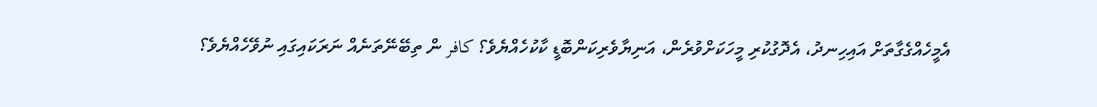އެމީހެއްގެގާތަށް އައިހިނދު، އެދޮގުކުރި މީހަކަށްވުރެން، އަނިޔާވެރިކަންބޮޑީ ކާކުހެއްޔެވެ؟ كافر ން ތިބޭނޭތަނެއް ނަރަކައިގައި ނުވޭހެއްޔެވެ؟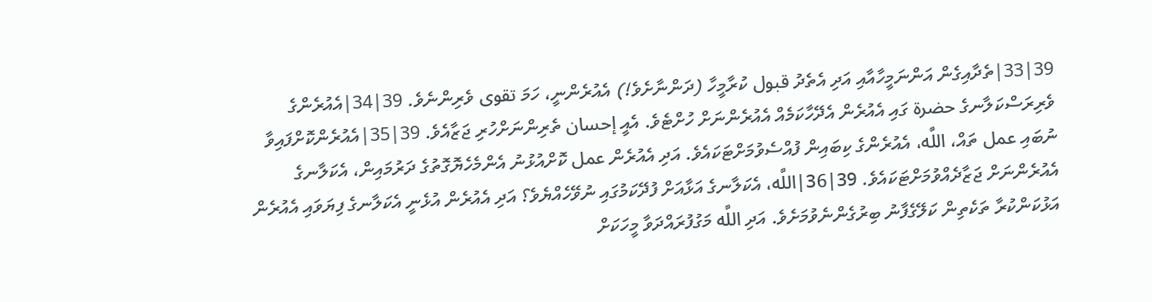39|33|ތެދާއިގެން އަންނަމީހާއާއި އަދި އެތެދު قبول ކުރާމީހާ (ދަންނާށެވެ!) އެއުރެންނީ، ހަމަ تقوى ވެރިންނެވެ. 39|34|އެއުރެންގެ ވެރިރަސްކަލާނގެ حضرة ގައި އެއުރެން އެދޭހާކަމެއް އެއުރެންނަށް ހުށްޓެވެ. އެއީ إحسان ތެރިންނަށްހުރި ޖަޒާއެވެ. 39|35|އެއުރެންކޮށްފައިވާ ނުބައި عمل ތައް، اللَّه، އެއުރެންގެ ކިބައިން ފުއްސެވުމަށްޓަކައެވެ. އަދި އެއުރެން عمل ކޮށްއުޅުނު އެންމެހެޔޮގޮތުގެ ދަރުމައިން، އެކަލާނގެ އެއުރެންނަށް ޖަޒާދެއްވުމަށްޓަކައެވެ. 39|36|اللَّه، އެކަލާނގެ އަޅާއަށް ފުދޭކަމުގައި ނުވޭހެއްޔެވެ؟ އަދި އެއުރެން އުޅެނީ އެކަލާނގެ ފިޔަވައި އެއުރެން އަޅުކަންކުރާ ތަކެތިން ކަލޭގެފާނު ބިރުގެންނެވުމަށެވެ. އަދި اللَّه މަގުފުރައްދަވާ މީހަކަށް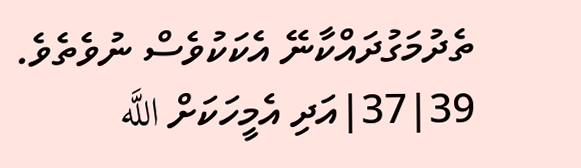ތެދުމަގުދައްކާނޭ އެކަކުވެސް ނުވެތެވެ. 39|37|އަދި އެމީހަކަށް اللَّه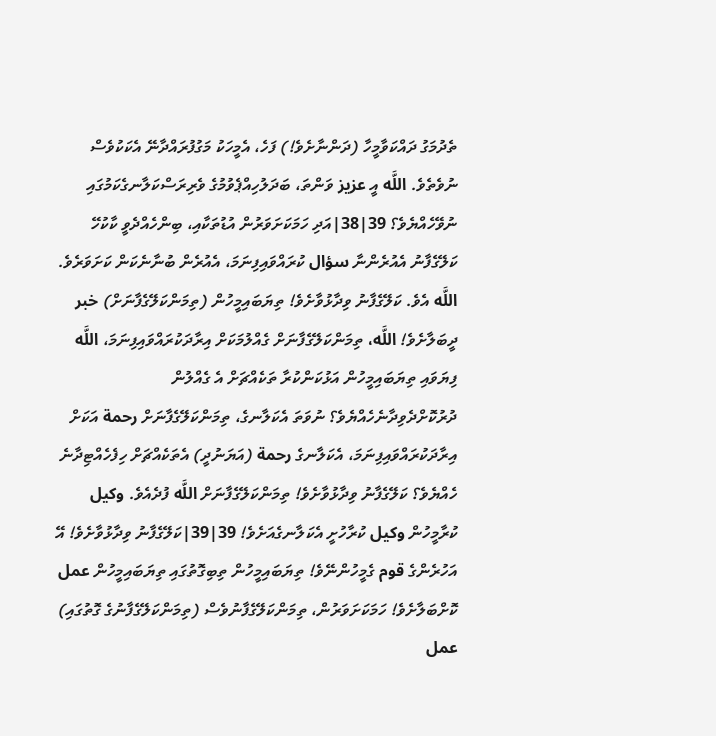ތެދުމަގު ދައްކަވާމީހާ (ދަންނާށެވެ!) ފަހެ، އެމީހަކު މަގުފުރައްދާނޭ އެކަކުވެސް ނުވެތެވެ. اللَّه އީ عزيز ވަންތަ، ބަދަލުހިއްޕެވުމުގެ ވެރިރަސްކަލާނގެކަމުގައި ނުވޭހެއްޔެވެ؟ 39|38|އަދި ހަމަކަށަވަރުން އުޑުތަކާއި، ބިންހެއްދެވީ ކާކުހޭ ކަލޭގެފާނު އެއުރެންނާ سؤال ކުރައްވައިފިނަމަ، އެއުރެން ބުނާނެކަން ކަށަވަރެވެ. اللَّه އެވެ. ކަލޭގެފާނު ވިދާޅުވާށެވެ! ތިޔަބައިމީހުން (ތިމަންކަލޭގެފާނަށް) خبر ދީބަލާށެވެ! اللَّه، ތިމަންކަލޭގެފާނަށް ގެއްލުމަކަށް އިރާދަކުރައްވައިފިނަމަ، اللَّه ފިޔަވައި ތިޔަބައިމީހުން އަޅުކަންކުރާ ތަކެއްޗަށް އެ ގެއްލުން ދުރުކޮށްދެވިދާނެހެއްޔެވެ؟ ނުވަތަ އެކަލާނގެ، ތިމަންކަލޭގެފާނަށް رحمة އަކަށް އިރާދަކުރައްވައިފިނަމަ، އެކަލާނގެ رحمة (އަޔަނުދީ) އެތަކެއްޗަށް ހިފެހެއްޓިދާނެ ހެއްޔެވެ؟ ކަލޭގެފާނު ވިދާޅުވާށެވެ! ތިމަންކަލޭގެފާނަށް اللَّه ފުދެއެވެ. وكيل ކުރާމީހުން وكيل ކުރާހުށީ އެކަލާނގެއަށެވެ! 39|39|ކަލޭގެފާނު ވިދާޅުވާށެވެ! އޭ އަހުރެންގެ قوم ގެމީހުންނޭވެ! ތިޔަބައިމީހުން ތިބިގޮތުގައި ތިޔަބައިމީހުން عمل ކޮށްބަލާށެވެ! ހަމަކަށަވަރުން، ތިމަންކަލޭގެފާނުވެސް (ތިމަންކަލޭގެފާނުގެ ގޮތުގައި) عمل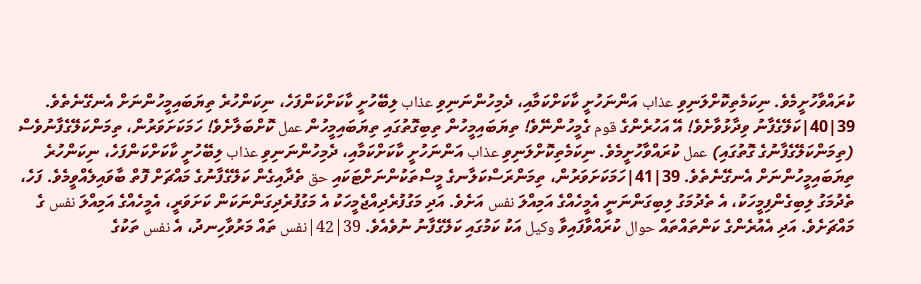ކުރައްވާހުށީމެވެ. ނިކަމެތިކޮށްލަނިވި عذاب އަންނަހުށީ ކާކަށްކަމާއި، ދެމިހުންނަނިވި عذاب ލިބޭހުށީ ކާކަށްކަންފަހެ، ނިކަންހުރެ ތިޔަބައިމީހުންނަށް އެނގޭނެތެވެ. 39|40|ކަލޭގެފާނު ވިދާޅުވާށެވެ! އޭ އަހުރެންގެ قوم ގެމީހުންނޭވެ! ތިޔަބައިމީހުން ތިބިގޮތުގައި ތިޔަބައިމީހުން عمل ކޮށްބަލާށެވެ! ހަމަކަށަވަރުން، ތިމަންކަލޭގެފާނުވެސް (ތިމަންކަލޭގެފާނުގެ ގޮތުގައި) عمل ކުރައްވާހުށީމެވެ. ނިކަމެތިކޮށްލަނިވި عذاب އަންނަހުށީ ކާކަށްކަމާއި، ދެމިހުންނަނިވި عذاب ލިބޭހުށީ ކާކަށްކަންފަހެ، ނިކަންހުރެ ތިޔަބައިމީހުންނަށް އެނގޭނެތެވެ. 39|41|ހަމަކަށަވަރުން، ތިމަންރަސްކަލާނގެ މީސްތަކުންނަށްޓަކައި حق ތެދާއިގެން ކަލޭގެފާނުގެ މައްޗަށް ފޮތް ބާވައިލެއްވީމެވެ. ފަހެ، ތެދުމަގު ލިބިގެންފިމީހަކު، އެ ތެދުމަގު ލިބިގަންނަނީ އެމީހެއްގެ އަމިއްލަ نفس އަށެވެ. އަދި މަގުފުރެދިއްޖެމީހަކު އެ މަގުފުރެދިގަންނަކަން ކަށަވަރީ، އެމީހެއްގެ އަމިއްލަ نفس ގެ މައްޗަށެވެ. އަދި އެއުރެންގެ ކަންތައްތައް حوال ކުރައްވާފައިވާ وكيل އަކު ކަމުގައި ކަލޭގެފާނު ނުވެއެވެ. 39|42|نفس ތައް މަރުވާހިނދު، އެ نفس ތަކުގެ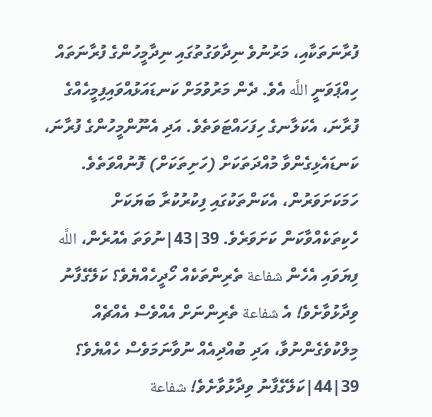ފުރާނަތަކާއި، މަރުނުވެ ނިދާވަގުތުގައި ނިދާމީހުންގެ ފުރާނަތައް ހިއްޕަވަނީ اللَّه އެވެ. ދެން މަރުވުމަށް ކަނޑައަޅުއްވައިފިމީހެއްގެ ފުރާނަ، އެކަލާނގެ ހިފަހައްޓަވަތެވެ. އަދި އެނޫންމީހުންގެ ފުރާނަ، ކަނޑައެޅިގެންވާ މުއްދަތަކަށް (ހަށިތަކަށް) ފޮނުއްވަތެވެ. ހަމަކަށަވަރުން، އެކަންތަކުގައި ފިކުރުކުރާ ބަޔަކަށް ހެކިތަކެއްވާކަން ކަށަވަރެވެ. 39|43|ނުވަތަ އެއުރެން، اللَّه ފިޔަވައި އެހެން شفاعة ތެރިންތަކެއް ހޯދީހެއްޔެވެ؟ ކަލޭގެފާނު ވިދާޅުވާށެވެ! އެ شفاعة ތެރިންނަށް އެއްވެސް އެއްޗެއް މިލްކުވެގެންނުވާ، އަދި ބުއްދިއެއް ނުވާނަމަވެސް ހެއްޔެވެ؟ 39|44|ކަލޭގެފާނު ވިދާޅުވާށެވެ! شفاعة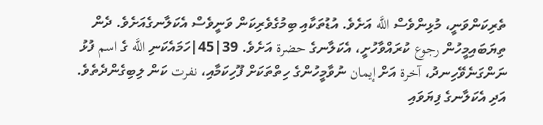ތެރިކަންވަނީ، މުޅިންވެސް اللَّه އަށެވެ. އުޑުތަކާއި ބިމުގެވެރިކަން ވަނީވެސް އެކަލާނގެއަށެވެ. ދެން ތިޔަބައިމީހުން رجوع ކުރައްވާހުށީ، އެކަލާނގެ حضرة އަށެވެ. 39|45|ހަމައެކަނި اللَّه ގެ اسم ފުޅު ނަންގަނެވޭހިނދު، آخرة އަށް إيمان ނުވާމީހުންގެ ހިތްތަކަށް ފޫހިކަމާއި، نفرت ކަން ލިބިގެންދެތެވެ. އަދި އެކަލާނގެ ފިޔަވައި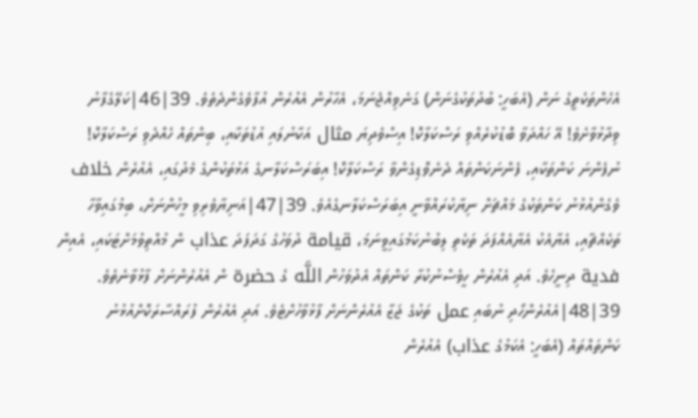އެހެންތަކެތީގެ ނަން (އެބަހީ: ބުދުތަކުގެނަން) ގަނެވިއްޖެނަމަ، އެހާރުން އެއުރެން އުފާވެގެންދެތެވެ. 39|46|ކަލޭގެފާނު ވިދާޅުވާށެވެ! އޭ ހައްދަވާ ބޮޑުކުރެއްވި ރަސްކަލާކޮ! އިސްވެދިޔަ مثال އަކާނުލައި އުޑުތަކާއި، ބިންތައް ހެއްދެވި ރަސްކަލާކޮ! ނުފެންނަ ކަންތަކާއި، ފެންނަކަންތައް ދެނެވޮޑިގެންވާ ރަސްކަލާކޮ! އިބަރަސްކަލާނގެ އަޅުތަކުންގެ މެދުގައި، އެއުރެން خلاف ވެގެންއުޅުނު ކަންތަކުގެ މައްޗަށް ނިޔާކުރައްވާނީ އިބަރަސްކަލާނގެއެވެ. 39|47|އަނިޔާވެރިވި މީހުންނަށް، ބިމުގައިވާހާ ތަކެއްޗާއި، އެޔާއެކު އެޔާއެއްފަދަ ތަކެތި ލިބުނުކަމުގައިވީނަމަ، قيامة ދުވަހުގެ ގަދަފަދަ عذاب ން މުއްތިވުމަށްޓަކައި، އެއިން فدية ދިނީހެވެ. އަދި އެއުރެން ހީވެސްނުކުރާ ކަންތައް އެދުވަހުން اللَّه ގެ حضرة ން އެއުރެންނަށް ފާޅުވާނެތެވެ. 39|48|އެއުރެންހޯދި ނުބައި عمل ތަކުގެ ޖަޒާ އެއުރެންނަށް ފާޅުވާހުށްޓެވެ. އަދި އެއުރެން ފުރައްސާރަކޮށްއުޅުނު ކަންތައްތައް (އެބަހީ: އެކަމުގެ عذاب) އެއުރެން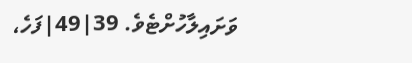ވަށައިލާހުށްޓެވެ. 39|49|ފަހެ،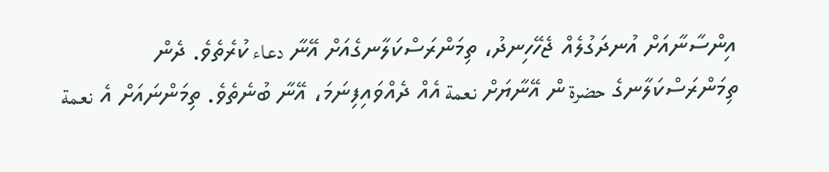އިންސާނާއަށް އުނދަގުލެއް ޖެހޭހިނދު، ތިމަންރަސްކަލާނގެއަށް އޭނާ دعاء ކުރެތެވެ. ދެން ތިމަންރަސްކަލާނގެ حضرة ން އޭނާޔަށް نعمة އެއް ދެއްވައިފިނަމަ، އޭނާ ބުނެތެވެ. ތިމަންނައަށް އެ نعمة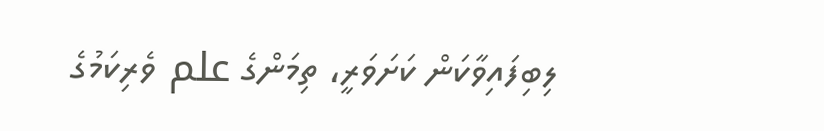ލިބިފައިވާކަން ކަށަވަރީ، ތިމަންގެ علم ވެރިކަމުގެ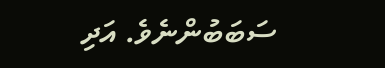ސަބަބުންނެވެ. އަދި